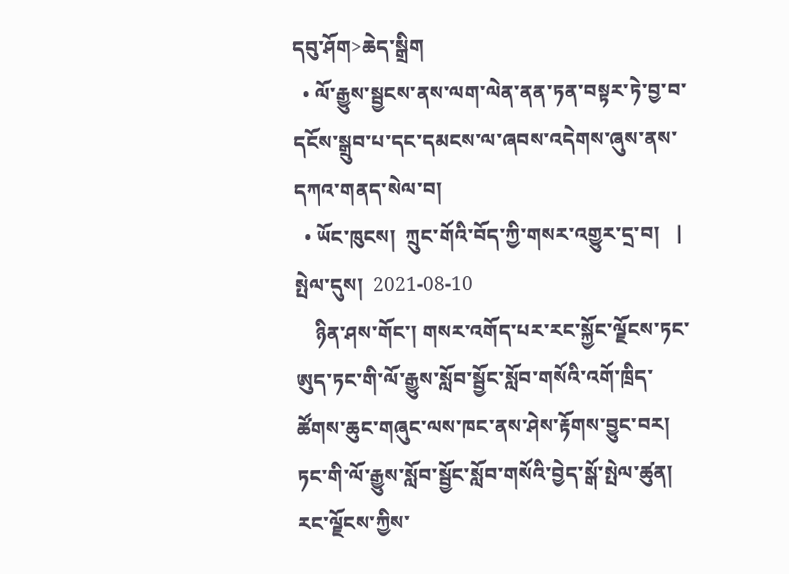དབུ་ཤོག>ཆེད་སྒྲིག
  • ལོ་རྒྱུས་སྦྱངས་ནས་ལག་ལེན་ནན་ཏན་བསྟར་ཏེ་བྱ་བ་དངོས་སྒྲུབ་པ་དང་དམངས་ལ་ཞབས་འདེགས་ཞུས་ནས་དཀའ་གནད་སེལ་བ།
  • ཡོང་ཁུངས།  ཀྲུང་གོའི་བོད་ཀྱི་གསར་འགྱུར་དྲ་བ།   |     སྤེལ་དུས།  2021-08-10
    ཉིན་ཤས་གོང་། གསར་འགོད་པར་རང་སྐྱོང་ལྗོངས་ཏང་ཨུད་ཏང་གི་ལོ་རྒྱུས་སློབ་སྦྱོང་སློབ་གསོའི་འགོ་ཁྲིད་ཚོགས་ཆུང་གཞུང་ལས་ཁང་ནས་ཤེས་རྟོགས་བྱུང་བར། ཏང་གི་ལོ་རྒྱུས་སློབ་སྦྱོང་སློབ་གསོའི་བྱེད་སྒོ་སྤེལ་ཚུན། རང་ལྗོངས་ཀྱིས་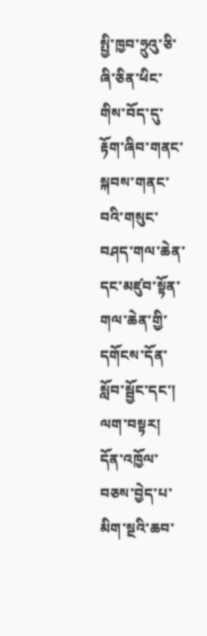སྤྱི་ཁྱབ་ཧྲུའུ་ཅི་ཞི་ཅིན་ཕིང་གིས་བོད་དུ་རྟོག་ཞིབ་གནང་སྐབས་གནང་བའི་གསུང་བཤད་གལ་ཆེན་དང་མཛུབ་སྟོན་གལ་ཆེན་གྱི་དགོངས་དོན་སློབ་སྦྱོང་དང་། ལག་བསྟར། དོན་འཁྱོལ་བཅས་བྱེད་པ་མིག་སྔའི་ཆབ་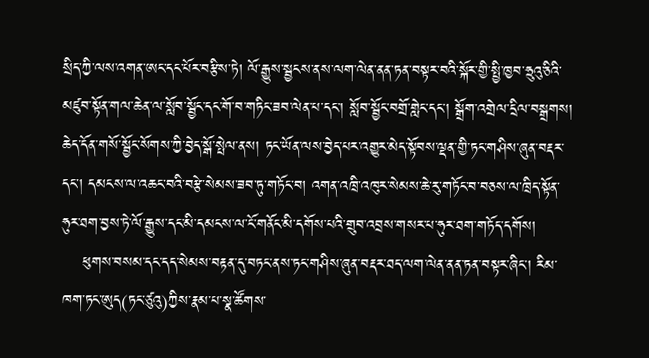སྲིད་ཀྱི་ལས་འགན་ཨང་དང་པོར་བརྩིས་ཏེ། ལོ་རྒྱུས་སྦྱངས་ནས་ལག་ལེན་ནན་ཏན་བསྟར་བའི་སྐོར་གྱི་སྤྱི་ཁྱབ་ཧྲུའུ་ཅིའི་མཛུབ་སྟོན་གལ་ཆེན་ལ་སློབ་སྦྱོང་དང་གོ་བ་གཏིང་ཟབ་ལེན་པ་དང་། སློབ་སྦྱོང་བགྲོ་གླེང་དང་། སྒྲོག་འགྲེལ་དྲིལ་བསྒྲགས། ཆེད་དོན་གསོ་སྦྱོང་སོགས་ཀྱི་བྱེད་སྒོ་སྤེལ་ནས། ཏང་ཡོན་ལས་བྱེད་པར་འགྱུར་མེད་སྟོབས་ལྡན་གྱི་ཏང་གཤིས་ཞུན་བརྡར་དང་། དམངས་ལ་འཆང་བའི་བརྩེ་སེམས་ཟབ་ཏུ་གཏོང་བ། འགན་འཁྲི་འཁུར་སེམས་ཆེ་རུ་གཏོང་བ་བཅས་ལ་ཁྲིད་སྟོན་ཧུར་ཐག་བྱས་ཏེ་ལོ་རྒྱུས་དང་མི་དམངས་ལ་ངོ་གནོང་མི་དགོས་པའི་གྲུབ་འབྲས་གསར་པ་ཧུར་ཐག་གཏོད་དགོས།
    ཕུགས་བསམ་དང་དད་སེམས་བརྟན་དུ་བཏང་ནས་ཏང་གཤིས་ཞུན་བརྡར་ཐད་ལག་ལེན་ནན་ཏན་བསྟར་ཞིང་། རིམ་ཁག་ཏང་ཨུད(ཏང་ཙུའུ)ཀྱིས་རྣམ་པ་སྣ་ཚོགས་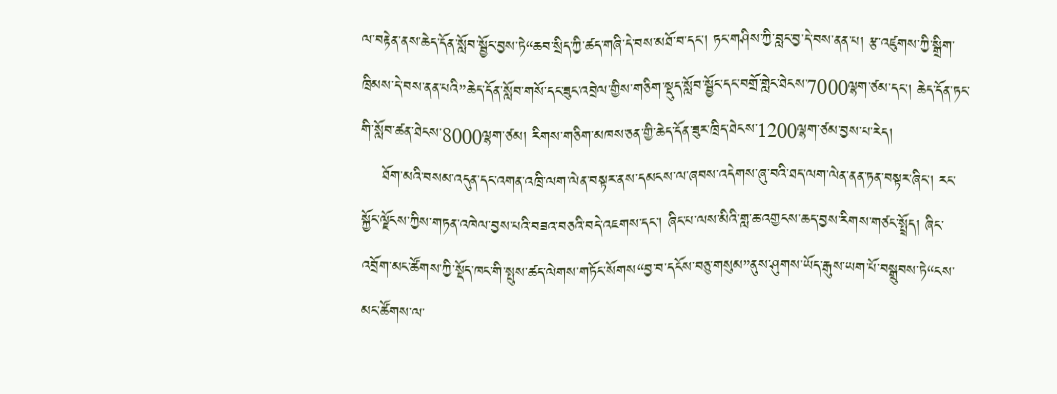ལ་བརྟེན་ནས་ཆེད་དོན་སློབ་སྦྱོང་བྱས་ཏེ“ཆབ་སྲིད་ཀྱི་ཚད་གཞི་དེ་བས་མཐོ་བ་དང་། ཏང་གཤིས་ཀྱི་བླང་བྱ་དེ་བས་ནན་པ། རྩ་འཛུགས་ཀྱི་སྒྲིག་ཁྲིམས་དེ་བས་ནན་པའི”ཆེད་དོན་སློབ་གསོ་དང་ཟུང་འབྲེལ་གྱིས་གཅིག་སྡུད་སློབ་སྦྱོང་དང་བགྲོ་གླེང་ཐེངས་7000ལྷག་ཙམ་དང་། ཆེད་དོན་ཏང་གི་སློབ་ཚན་ཐེངས་8000ལྷག་ཙམ། རིགས་གཅིག་མཁས་ཅན་གྱི་ཆེད་དོན་ཟུར་ཁྲིད་ཐེངས་1200ལྷག་ཙམ་བྱས་པ་རེད།
    ཐོག་མའི་བསམ་འདུན་དང་འགན་འཁྲི་ལག་ལེན་བསྟར་ནས་དམངས་ལ་ཞབས་འདེགས་ཞུ་བའི་ཐད་ལག་ལེན་ནན་ཏན་བསྟར་ཞིང་། རང་སྐྱོང་ལྗོངས་ཀྱིས་གཏན་འཁེལ་བྱས་པའི་བཟའ་བཅའི་བདེ་འཇགས་དང་། ཞིང་པ་ལས་མིའི་གླ་ཆ་འགྱངས་ཆད་བྱས་རིགས་གཙང་སྤྲོད། ཞིང་འབྲོག་མང་ཚོགས་ཀྱི་སྡོད་ཁང་གི་སྤུས་ཚད་ལེགས་གཏོང་སོགས“བྱ་བ་དངོས་བཅུ་གསུམ”ནུས་ཤུགས་ཡོད་རྒུས་ཡག་པོ་བསྒྲུབས་ཏེ“ངས་མང་ཚོགས་ལ་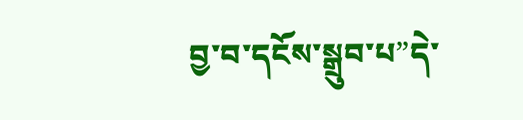བྱ་བ་དངོས་སྒྲུབ་པ”དེ་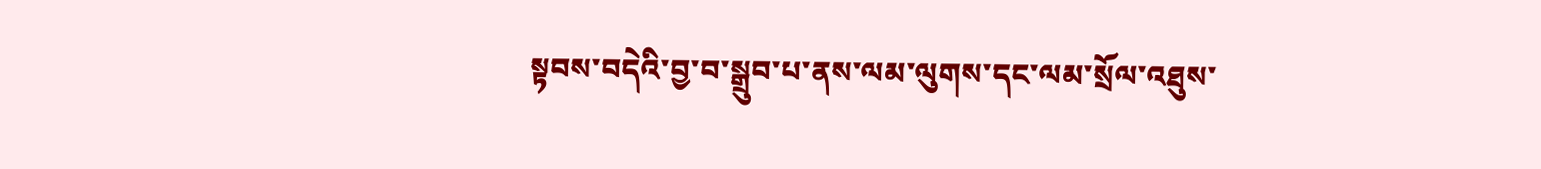སྟབས་བདེའི་བྱ་བ་སྒྲུབ་པ་ནས་ལམ་ལུགས་དང་ལམ་སྲོལ་འཐུས་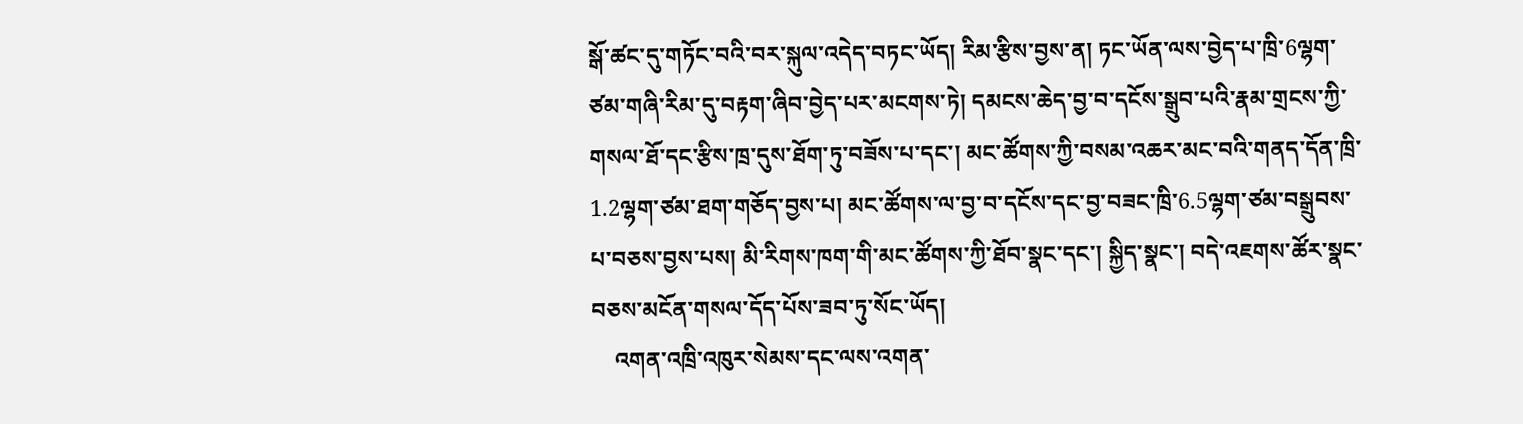སྒོ་ཚང་དུ་གཏོང་བའི་བར་སྐུལ་འདེད་བཏང་ཡོད། རིམ་རྩིས་བྱས་ན། ཏང་ཡོན་ལས་བྱེད་པ་ཁྲི་6ལྷག་ཙམ་གཞི་རིམ་དུ་བརྟག་ཞིབ་བྱེད་པར་མངགས་ཏེ། དམངས་ཆེད་བྱ་བ་དངོས་སྒྲུབ་པའི་རྣམ་གྲངས་ཀྱི་གསལ་ཐོ་དང་རྩིས་ཁྲ་དུས་ཐོག་ཏུ་བཟོས་པ་དང་། མང་ཚོགས་ཀྱི་བསམ་འཆར་མང་བའི་གནད་དོན་ཁྲི་1.2ལྷག་ཙམ་ཐག་གཅོད་བྱས་པ། མང་ཚོགས་ལ་བྱ་བ་དངོས་དང་བྱ་བཟང་ཁྲི་6.5ལྷག་ཙམ་བསྒྲུབས་པ་བཅས་བྱས་པས། མི་རིགས་ཁག་གི་མང་ཚོགས་ཀྱི་ཐོབ་སྣང་དང་། སྐྱིད་སྣང་། བདེ་འཇགས་ཚོར་སྣང་བཅས་མངོན་གསལ་དོད་པོས་ཟབ་ཏུ་སོང་ཡོད།
    འགན་འཁྲི་འཁུར་སེམས་དང་ལས་འགན་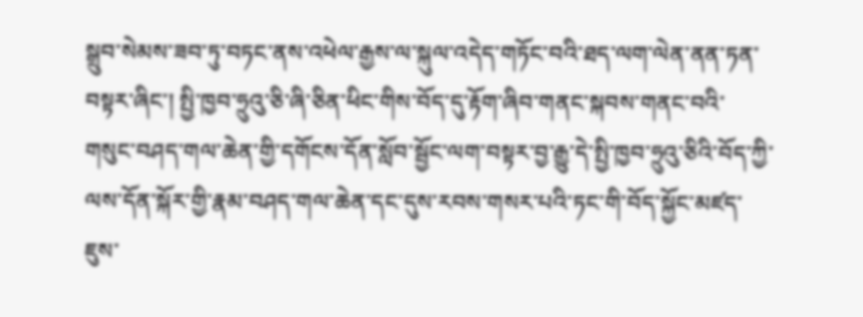སྒྲུབ་སེམས་ཟབ་ཏུ་བཏང་ནས་འཕེལ་རྒྱས་ལ་སྐུལ་འདེད་གཏོང་བའི་ཐད་ལག་ལེན་ནན་ཏན་བསྟར་ཞིང་། སྤྱི་ཁྱབ་ཧྲུའུ་ཅི་ཞི་ཅིན་ཕིང་གིས་བོད་དུ་རྟོག་ཞིབ་གནང་སྐབས་གནང་བའི་གསུང་བཤད་གལ་ཆེན་གྱི་དགོངས་དོན་སློབ་སྦྱོང་ལག་བསྟར་བྱ་རྒྱུ་དེ་སྤྱི་ཁྱབ་ཧྲུའུ་ཅིའི་བོད་ཀྱི་ལས་དོན་སྐོར་གྱི་རྣམ་བཤད་གལ་ཆེན་དང་དུས་རབས་གསར་པའི་ཏང་གི་བོད་སྐྱོང་མཛད་ཇུས་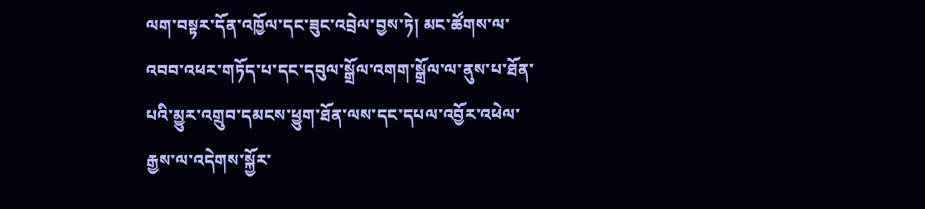ལག་བསྟར་དོན་འཁྱོལ་དང་ཟུང་འབྲེལ་བྱས་ཏེ། མང་ཚོགས་ལ་འབབ་འཕར་གཏོད་པ་དང་དབུལ་སྒྲོལ་འགག་སྒྲོལ་ལ་ནུས་པ་ཐོན་པའི་མྱུར་འགྲུབ་དམངས་ཕྱུག་ཐོན་ལས་དང་དཔལ་འབྱོར་འཕེལ་རྒྱས་ལ་འདེགས་སྐྱོར་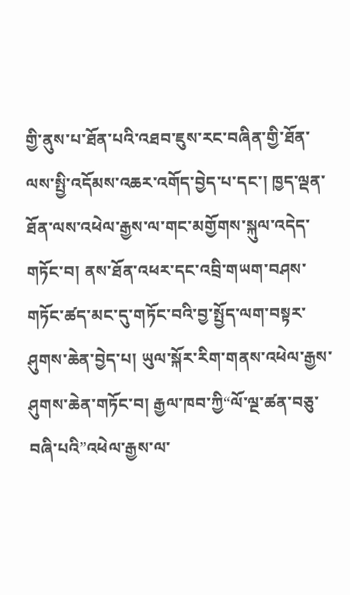གྱི་ནུས་པ་ཐོན་པའི་འཐབ་ཇུས་རང་བཞིན་གྱི་ཐོན་ལས་སྤྱི་འདོམས་འཆར་འགོད་བྱེད་པ་དང་། ཁྱད་ལྡན་ཐོན་ལས་འཕེལ་རྒྱས་ལ་གང་མགྱོགས་སྐུལ་འདེད་གཏོང་བ། ནས་ཐོན་འཕར་དང་འབྲི་གཡག་བཤས་གཏོང་ཚད་མང་དུ་གཏོང་བའི་བྱ་སྤྱོད་ལག་བསྟར་ཤུགས་ཆེན་བྱེད་པ། ཡུལ་སྐོར་རིག་གནས་འཕེལ་རྒྱས་ཤུགས་ཆེན་གཏོང་བ། རྒྱལ་ཁབ་ཀྱི“ལོ་ལྔ་ཚན་བཅུ་བཞི་པའི”འཕེལ་རྒྱས་ལ་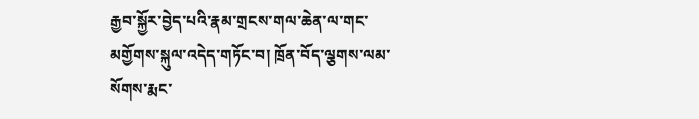རྒྱབ་སྐྱོར་བྱེད་པའི་རྣམ་གྲངས་གལ་ཆེན་ལ་གང་མགྱོགས་སྐུལ་འདེད་གཏོང་བ། ཁྲོན་བོད་ལྕགས་ལམ་སོགས་རྨང་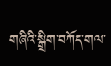གཞིའི་སྒྲིག་བཀོད་གལ་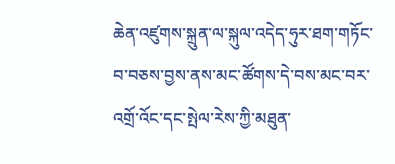ཆེན་འཛུགས་སྐྲུན་ལ་སྐུལ་འདེད་ཧུར་ཐག་གཏོང་བ་བཅས་བྱས་ནས་མང་ཚོགས་དེ་བས་མང་བར་འགྲོ་འོང་དང་སྤེལ་རེས་ཀྱི་མཐུན་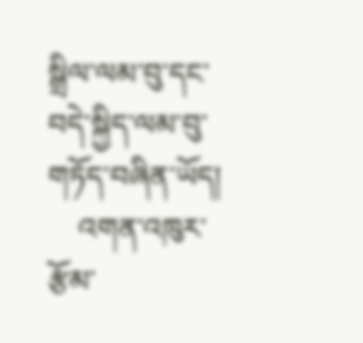སྒྲིལ་ལམ་བུ་དང་བདེ་སྐྱིད་ལམ་བུ་གཏོད་བཞིན་ཡོད།
    འགན་འཁུར་རྩོམ་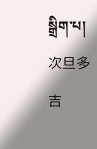སྒྲིག་པ། 次旦多吉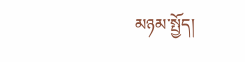མཉམ་སྤྱོད།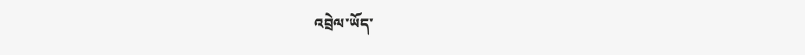འབྲེལ་ཡོད་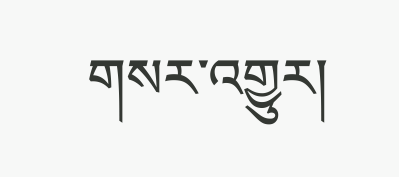གསར་འགྱུར།